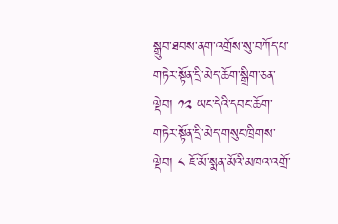སྒྲུབ་ཐབས་ནག་འགྲོས་སུ་བཀོད་པ་གཏེར་སྟོན་དྲི་མེད་ཆོག་སྒྲིག་ཅན་ལྡེབ། ༡༢ ཡང་དེའི་དབང་ཆོག་གཏེར་སྟོན་དྲི་མེད་གསུང་ཁྲིགས་ལྡེབ། ༨ ཇོ་མོ་སྨན་མོའི་མཁའ་འགྲོ་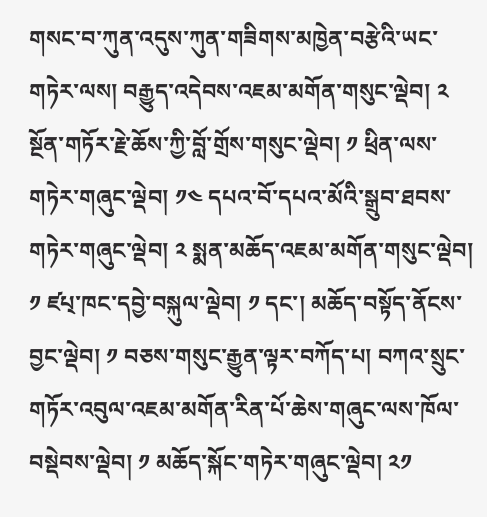གསང་བ་ཀུན་འདུས་ཀུན་གཟིགས་མཁྱེན་བརྩེའི་ཡང་གཏེར་ལས། བརྒྱུད་འདེབས་འཇམ་མགོན་གསུང་ལྡེབ། ༢ སྔོན་གཏོར་རྗེ་ཆོས་ཀྱི་བློ་གྲོས་གསུང་ལྡེབ། ༡ ཕྲིན་ལས་གཏེར་གཞུང་ལྡེབ། ༡༤ དཔའ་བོ་དཔའ་མོའི་སྒྲུབ་ཐབས་གཏེར་གཞུང་ལྡེབ། ༢ སྨན་མཆོད་འཇམ་མགོན་གསུང་ལྡེབ། ༡ ཛཔ྄་ཁང་དབྱེ་བསྐུལ་ལྡེབ། ༡ དང་། མཆོད་བསྟོད་ནོངས་བྱང་ལྡེབ། ༡ བཅས་གསུང་རྒྱུན་ལྟར་བཀོད་པ། བཀའ་སྲུང་གཏོར་འབུལ་འཇམ་མགོན་རིན་པོ་ཆེས་གཞུང་ལས་ཁོལ་བསྡེབས་ལྡེབ། ༡ མཆོད་སྐོང་གཏེར་གཞུང་ལྡེབ། ༢༡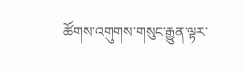ཚོགས་འགུགས་གསུང་རྒྱུན་ལྟར་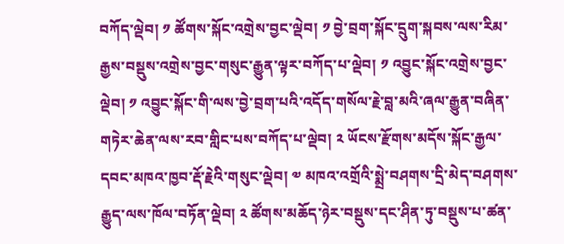བཀོད་ལྡེབ། ༡ ཚོགས་སྐོང་འགྲེས་བྱང་ལྡེབ། ༡ བྱེ་བྲག་སྐོང་དྲུག་སྐབས་ལས་རིམ་རྒྱས་བསྡུས་འགྲེས་བྱང་གསུང་རྒྱུན་ལྟར་བཀོད་པ་ལྡེབ། ༡ འབྱུང་སྐོང་འགྲེས་བྱང་ལྡེབ། ༡ འབྱུང་སྐོང་གི་ལས་བྱེ་བྲག་པའི་འདོད་གསོལ་རྗེ་བླ་མའི་ཞལ་རྒྱུན་བཞིན་གཏེར་ཆེན་ལས་རབ་གླིང་པས་བཀོད་པ་ལྡེབ། ༢ ཡོངས་རྫོགས་མདོས་སྐོང་རྒྱལ་དབང་མཁའ་ཁྱབ་རྡོ་རྗེའི་གསུང་ལྡེབ། ༧ མཁའ་འགྲོའི་སྨྲེ་བཤགས་དྲི་མེད་བཤགས་རྒྱུད་ལས་ཁོལ་བཏོན་ལྡེབ། ༢ ཚོགས་མཆོད་ཉེར་བསྡུས་དང་ཤིན་ཏུ་བསྡུས་པ་ཚན་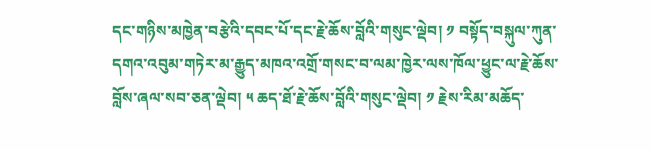དང་གཉིས་མཁྱེན་བརྩེའི་དབང་པོ་དང་རྗེ་ཆོས་བློའི་གསུང་ལྡེབ། ༡ བསྟོད་བསྐུལ་ཀུན་དགའ་འབུམ་གཏེར་མ་རྒྱུད་མཁའ་འགྲོ་གསང་བ་ལམ་ཁྱེར་ལས་ཁོལ་ཕྱུང་ལ་རྗེ་ཆོས་བློས་ཞལ་སབ་ཅན་ལྡེབ། ༥ ཆད་ཐོ་རྗེ་ཆོས་བློའི་གསུང་ལྡེབ། ༡ རྗེས་རིམ་མཆོད་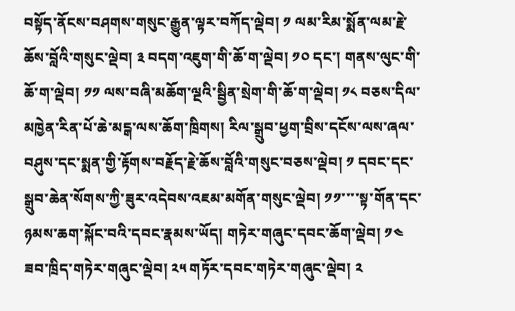བསྟོད་ནོངས་བཤགས་གསུང་རྒྱུན་ལྟར་བཀོད་ལྡེབ། ༡ ལམ་རིམ་སྨོན་ལམ་རྗེ་ཆོས་བློའི་གསུང་ལྡེབ། ༣ བདག་འཇུག་གི་ཆོ་ག་ལྡེབ། ༡༠ དང་། གནས་ལུང་གི་ཆོ་ག་ལྡེབ། ༡༡ ལས་བཞི་མཆོག་ལྔའི་སྦྱིན་སྲེག་གི་ཆོ་ག་ལྡེབ། ༡༨ བཅས་དིལ་མཁྱེན་རིན་པོ་ཆེ་མངྒ་ལས་ཆོག་ཁྲིགས། རིལ་སྒྲུབ་ཕྱག་བྲིས་དངོས་ལས་ཞལ་བཤུས་དང་སྨན་གྱི་རྟོགས་བརྗོད་རྗེ་ཆོས་བློའི་གསུང་བཅས་ལྡེབ། ༡ དབང་དང་སྒྲུབ་ཆེན་སོགས་ཀྱི་ཟུར་འདེབས་འཇམ་མགོན་གསུང་ལྡེབ། ༡༡་་་་སྟ་གོན་དང་ཉམས་ཆག་སྐོང་བའི་དབང་རྣམས་ཡོད། གཏེར་གཞུང་དབང་ཆོག་ལྡེབ། ༡༤ ཟབ་ཁྲིད་གཏེར་གཞུང་ལྡེབ། ༢༥ གཏོར་དབང་གཏེར་གཞུང་ལྡེབ། ༢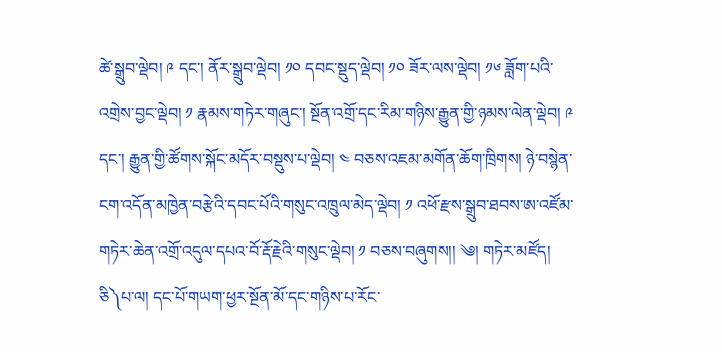ཚེ་སྒྲུབ་ལྡེབ། ༩ དང་། ནོར་སྒྲུབ་ལྡེབ། ༡༠ དབང་སྡུད་ལྡེབ། ༡༠ ཟོར་ལས་ལྡེབ། ༡༦ ཟློག་པའི་འགྲེས་བྱང་ལྡེབ། ༡ རྣམས་གཏེར་གཞུང་། སྔོན་འགྲོ་དང་རིམ་གཉིས་རྒྱུན་གྱི་ཉམས་ལེན་ལྡེབ། ༩ དང་། རྒྱུན་གྱི་ཚོགས་སྐོང་མདོར་བསྡུས་པ་ལྡེབ། ༤ བཅས་འཇམ་མགོན་ཆོག་ཁྲིགས། ཉེ་བསྙེན་ངག་འདོན་མཁྱེན་བརྩེའི་དབང་པོའི་གསུང་འཁྲུལ་མེད་ལྡེབ། ༡ འཕོ་རྫས་སྒྲུབ་ཐབས་ཨ་འཛོམ་གཏེར་ཆེན་འགྲོ་འདུལ་དཔའ་བོ་རྡོ་རྗེའི་གསུང་ལྡེབ། ༡ བཅས་བཞུགས།། ༄། གཏེར་མཛོད། ཅི༽པ་ལ། དང་པོ་གཡག་ཕྱར་སྔོན་མོ་དང་གཉིས་པ་རོང་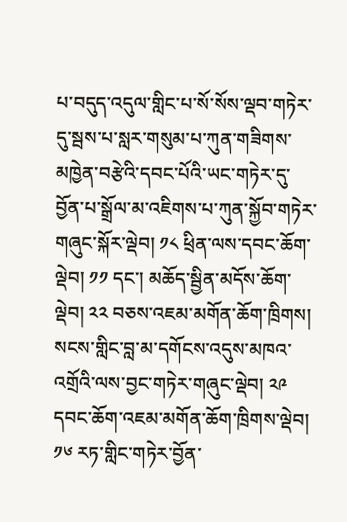པ་བདུད་འདུལ་གླིང་པ་སོ་སོས་ལྡབ་གཏེར་དུ་སྦས་པ་སླར་གསུམ་པ་ཀུན་གཟིགས་མཁྱེན་བརྩེའི་དབང་པོའི་ཡང་གཏེར་དུ་བྱོན་པ་སྒྲོལ་མ་འཇིགས་པ་ཀུན་སྐྱོབ་གཏེར་གཞུང་སྐོར་ལྡེབ། ༡༨ ཕྲིན་ལས་དབང་ཆོག་ལྡེབ། ༡༡ དང་། མཆོད་སྦྱིན་མདོས་ཆོག་ལྡེབ། ༢༢ བཅས་འཇམ་མགོན་ཆོག་ཁྲིགས། སངས་གླིང་བླ་མ་དགོངས་འདུས་མཁའ་འགྲོའི་ལས་བྱང་གཏེར་གཞུང་ལྡེབ། ༢༩ དབང་ཆོག་འཇམ་མགོན་ཆོག་ཁྲིགས་ལྡེབ། ༡༦ རཏ་གླིང་གཏེར་བྱོན་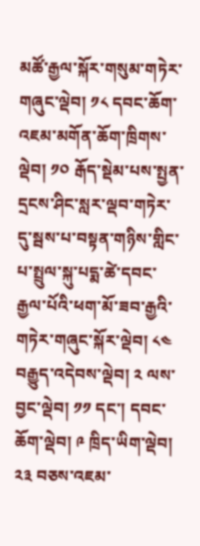མཚོ་རྒྱལ་སྐོར་གསུམ་གཏེར་གཞུང་ལྡེབ། ༡༨ དབང་ཆོག་འཇམ་མགོན་ཆོག་ཁྲིགས་ལྡེབ། ༡༠ རྒོད་སྡེམ་པས་སྤྱན་དྲངས་ཤིང་སླར་ལྡབ་གཏེར་དུ་སྦས་པ་བསྟན་གཉིས་གླིང་པ་སྤྲུལ་སྐུ་པདྨ་ཚེ་དབང་རྒྱལ་པོའི་ཕག་མོ་ཟབ་རྒྱའི་གཏེར་གཞུང་སྐོར་ལྡེབ། ༨༤ བརྒྱུད་འདེབས་ལྡེབ། ༢ ལས་བྱང་ལྡེབ། ༡༡ དང་། དབང་ཆོག་ལྡེབ། ༩ ཁྲིད་ཡིག་ལྡེབ། ༢༣ བཅས་འཇམ་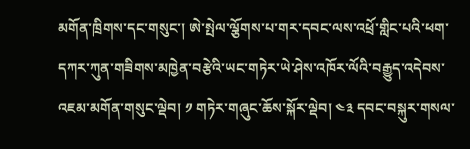མགོན་ཁྲིགས་དང་གསུང་། ཨེ་སྤེལ་ལྕོགས་པ་གར་དབང་ལས་འཕྲོ་གླིང་པའི་ཕག་དཀར་ཀུན་གཟིགས་མཁྱེན་བརྩེའི་ཡང་གཏེར་ཡེ་ཤེས་འཁོར་ལོའི་བརྒྱུད་འདེབས་འཇམ་མགོན་གསུང་ལྡེབ། ༡ གཏེར་གཞུང་ཆོས་སྐོར་ལྡེབ། ༤༣ དབང་བསྐུར་གསལ་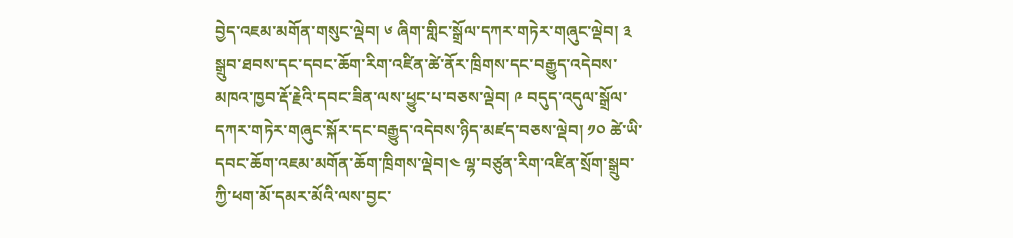བྱེད་འཇམ་མགོན་གསུང་ལྡེབ། ༦ ཞིག་གླིང་སྒྲོལ་དཀར་གཏེར་གཞུང་ལྡེབ། ༣ སྒྲུབ་ཐབས་དང་དབང་ཆོག་རིག་འཛིན་ཚེ་ནོར་ཁྲིགས་དང་བརྒྱུད་འདེབས་མཁའ་ཁྱབ་རྡོ་རྗེའི་དབང་ཟིན་ལས་ཕྱུང་པ་བཅས་ལྡེབ། ༩ བདུད་འདུལ་སྒྲོལ་དཀར་གཏེར་གཞུང་སྐོར་དང་བརྒྱུད་འདེབས་ཉིད་མཛད་བཅས་ལྡེབ། ༡༠ ཚེ་ཡི་དབང་ཆོག་འཇམ་མགོན་ཆོག་ཁྲིགས་ལྡེབ།༤ ལྷ་བཙུན་རིག་འཛིན་སྲོག་སྒྲུབ་ཀྱི་ཕག་མོ་དམར་མོའི་ལས་བྱང་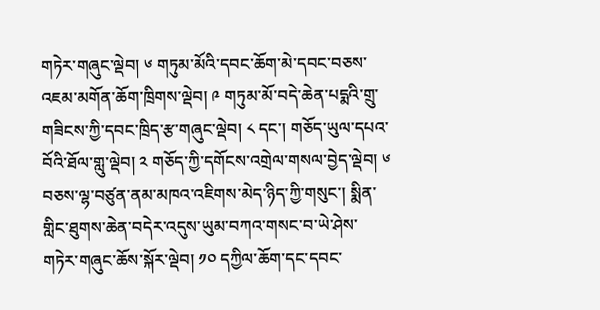གཏེར་གཞུང་ལྡེབ། ༦ གཏུམ་མོའི་དབང་ཆོག་མེ་དབང་བཅས་འཇམ་མགོན་ཆོག་ཁྲིགས་ལྡེབ། ༩ གཏུམ་མོ་བདེ་ཆེན་པདྨའི་གྲུ་གཟིངས་ཀྱི་དབང་ཁྲིད་རྩ་གཞུང་ལྡེབ། ༨ དང་། གཅོད་ཡུལ་དཔའ་བོའི་ཐོལ་གླུ་ལྡེབ། ༢ གཅོད་ཀྱི་དགོངས་འགྲེལ་གསལ་བྱེད་ལྡེབ། ༦ བཅས་ལྷ་བཙུན་ནམ་མཁའ་འཇིགས་མེད་ཉིད་ཀྱི་གསུང་། སྨིན་གླིང་ཐུགས་ཆེན་བདེར་འདུས་ཡུམ་བཀའ་གསང་བ་ཡེ་ཤེས་གཏེར་གཞུང་ཆོས་སྐོར་ལྡེབ། ༡༠ དཀྱིལ་ཆོག་དང་དབང་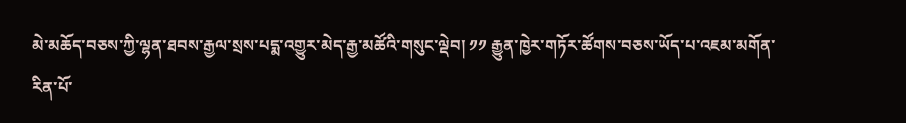མེ་མཆོད་བཅས་ཀྱི་ལྷན་ཐབས་རྒྱལ་སྲས་པདྨ་འགྱུར་མེད་རྒྱ་མཚོའི་གསུང་ལྡེབ། ༡༡ རྒྱུན་ཁྱེར་གཏོར་ཚོགས་བཅས་ཡོད་པ་འཇམ་མགོན་རིན་པོ་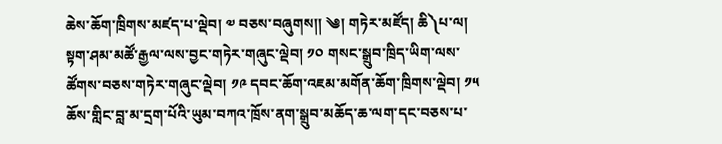ཆེས་ཆོག་ཁྲིགས་མཛད་པ་ལྡེབ། ༧ བཅས་བཞུགས།། ༄། གཏེར་མཛོད། ཆི༽པ་ལ། སྟག་ཤམ་མཚོ་རྒྱལ་ལས་བྱང་གཏེར་གཞུང་ལྡེབ། ༡༠ གསང་སྒྲུབ་ཁྲིད་ཡིག་ལས་ཚོགས་བཅས་གཏེར་གཞུང་ལྡེབ། ༡༩ དབང་ཆོག་འཇམ་མགོན་ཆོག་ཁྲིགས་ལྡེབ། ༡༥ ཆོས་གླིང་བླ་མ་དྲག་པོའི་ཡུམ་བཀའ་ཁྲོས་ནག་སྒྲུབ་མཆོད་ཆ་ལག་དང་བཅས་པ་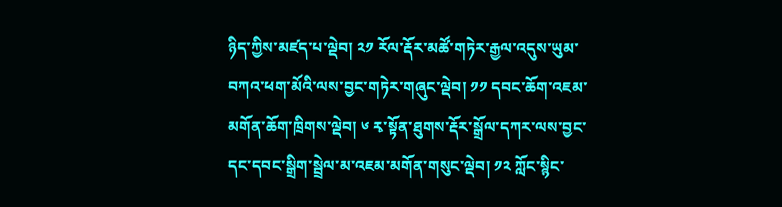ཉིད་ཀྱིས་མཛད་པ་ལྡེབ། ༢༡ རོལ་རྡོར་མཚོ་གཏེར་རྒྱལ་འདུས་ཡུམ་བཀའ་ཕག་མོའི་ལས་བྱང་གཏེར་གཞུང་ལྡེབ། ༡༡ དབང་ཆོག་འཇམ་མགོན་ཆོག་ཁྲིགས་ལྡེབ། ༦ རྭ་སྟོན་ཐུགས་རྡོར་སྒྲོལ་དཀར་ལས་བྱང་དང་དབང་སྒྲིག་སྦྲེལ་མ་འཇམ་མགོན་གསུང་ལྡེབ། ༡༢ ཀློང་སྙིང་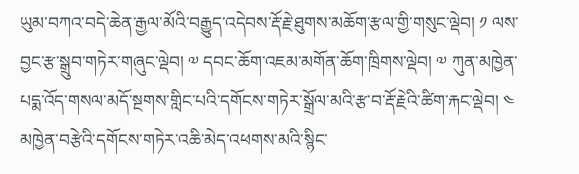ཡུམ་བཀའ་བདེ་ཆེན་རྒྱལ་མོའི་བརྒྱུད་འདེབས་རྡོ་རྗེ་ཐུགས་མཆོག་རྩལ་གྱི་གསུང་ལྡེབ། ༡ ལས་བྱང་རྩ་སྒྲུབ་གཏེར་གཞུང་ལྡེབ། ༧ དབང་ཆོག་འཇམ་མགོན་ཆོག་ཁྲིགས་ལྡེབ། ༧ ཀུན་མཁྱེན་པདྨ་འོད་གསལ་མདོ་སྔགས་གླིང་པའི་དགོངས་གཏེར་སྒྲོལ་མའི་རྩ་བ་རྡོ་རྗེའི་ཚིག་རྐང་ལྡེབ། ༤ མཁྱེན་བརྩེའི་དགོངས་གཏེར་འཆི་མེད་འཕགས་མའི་སྙིང་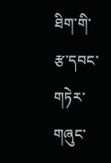ཐིག་གི་རྩ་དབང་གཏེར་གཞུང་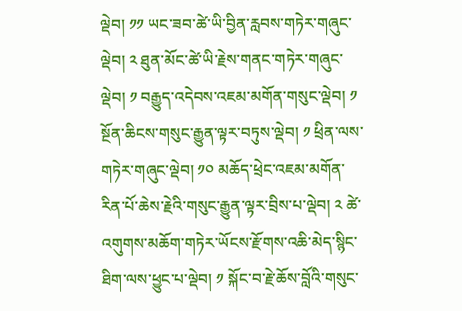ལྡེབ། ༡༡ ཡང་ཟབ་ཚེ་ཡི་བྱིན་རླབས་གཏེར་གཞུང་ལྡེབ། ༢ ཐུན་མོང་ཚེ་ཡི་རྗེས་གནང་གཏེར་གཞུང་ལྡེབ། ༡ བརྒྱུད་འདེབས་འཇམ་མགོན་གསུང་ལྡེབ། ༡ སྔོན་ཆིངས་གསུང་རྒྱུན་ལྟར་བཏུས་ལྡེབ། ༡ ཕྲིན་ལས་གཏེར་གཞུང་ལྡེབ། ༡༠ མཆོད་ཕྲེང་འཇམ་མགོན་རིན་པོ་ཆེས་རྗེའི་གསུང་རྒྱུན་ལྟར་བྲིས་པ་ལྡེབ། ༢ ཚེ་འགུགས་མཆོག་གཏེར་ཡོངས་རྫོགས་འཆི་མེད་སྙིང་ཐིག་ལས་ཕྱུང་པ་ལྡེབ། ༡ སྐོང་བ་རྗེ་ཆོས་བློའི་གསུང་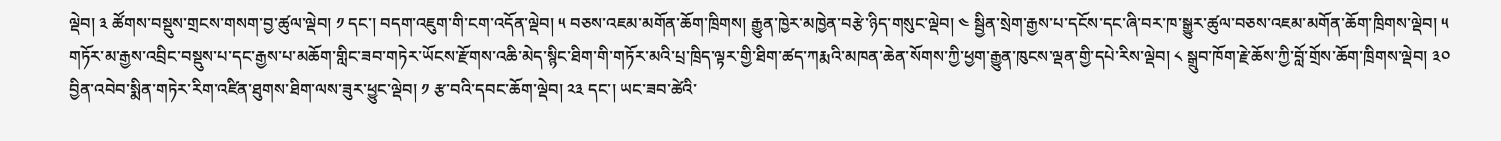ལྡེབ། ༣ ཚོགས་བསྡུས་གྲངས་གསག་བྱ་ཚུལ་ལྡེབ། ༡ དང་། བདག་འཇུག་གི་ངག་འདོན་ལྡེབ། ༥ བཅས་འཇམ་མགོན་ཆོག་ཁྲིགས། རྒྱུན་ཁྱེར་མཁྱེན་བརྩེ་ཉིད་གསུང་ལྡེབ། ༤ སྦྱིན་སྲེག་རྒྱས་པ་དངོས་དང་ཞི་བར་ཁ་སྒྱུར་ཚུལ་བཅས་འཇམ་མགོན་ཆོག་ཁྲིགས་ལྡེབ། ༥ གཏོར་མ་རྒྱས་འབྲིང་བསྡུས་པ་དང་རྒྱས་པ་མཆོག་གླིང་ཟབ་གཏེར་ཡོངས་རྫོགས་འཆི་མེད་སྙིང་ཐིག་གི་གཏོར་མའི་པྲ་ཁྲིད་ལྟར་གྱི་ཐིག་ཚད་ཀརྨའི་མཁན་ཆེན་སོགས་ཀྱི་ཕྱག་རྒྱུན་ཁུངས་ལྡན་གྱི་དཔེ་རིས་ལྡེབ། ༨ སྒྲུབ་ཁོག་རྗེ་ཆོས་ཀྱི་བློ་གྲོས་ཆོག་ཁྲིགས་ལྡེབ། ༣༠ བྱིན་འབེབ་སྨིན་གཏེར་རིག་འཛིན་ཐུགས་ཐིག་ལས་ཟུར་ཕྱུང་ལྡེབ། ༡ རྩ་བའི་དབང་ཆོག་ལྡེབ། ༢༣ དང་། ཡང་ཟབ་ཚེའི་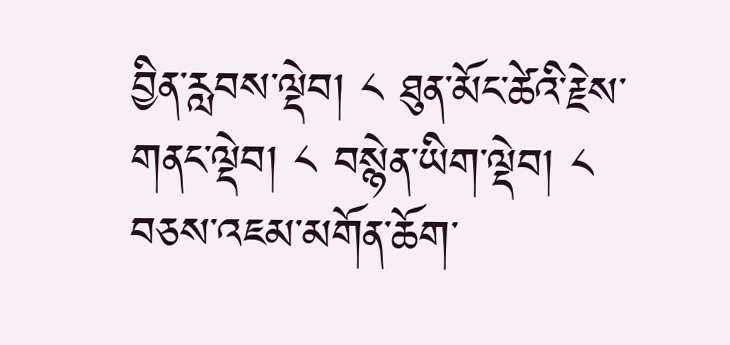བྱིན་རླབས་ལྡེབ། ༨ ཐུན་མོང་ཚེའི་རྗེས་གནང་ལྡེབ། ༨ བསྙེན་ཡིག་ལྡེབ། ༨ བཅས་འཇམ་མགོན་ཆོག་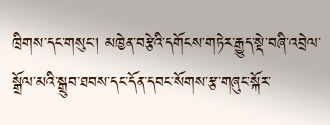ཁྲིགས་དང་གསུང་། མཁྱེན་བརྩེའི་དགོངས་གཏེར་རྒྱུད་སྡེ་བཞི་འབྲེལ་སྒྲོལ་མའི་སྒྲུབ་ཐབས་དང་དོན་དབང་སོགས་རྩ་གཞུང་སྐོར་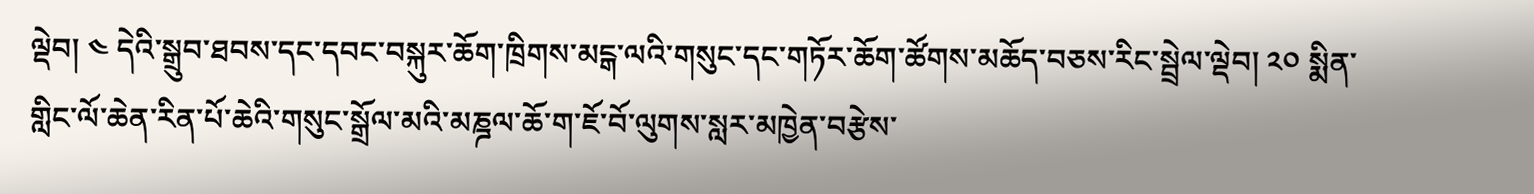ལྡེབ། ༤ དེའི་སྒྲུབ་ཐབས་དང་དབང་བསྐུར་ཆོག་ཁྲིགས་མངྒ་ལའི་གསུང་དང་གཏོར་ཆོག་ཚོགས་མཆོད་བཅས་རིང་སྦྲེལ་ལྡེབ། ༢༠ སྨིན་གླིང་ལོ་ཆེན་རིན་པོ་ཆེའི་གསུང་སྒྲོལ་མའི་མཎྜལ་ཆོ་ག་ཇོ་བོ་ལུགས་སླར་མཁྱེན་བརྩེས་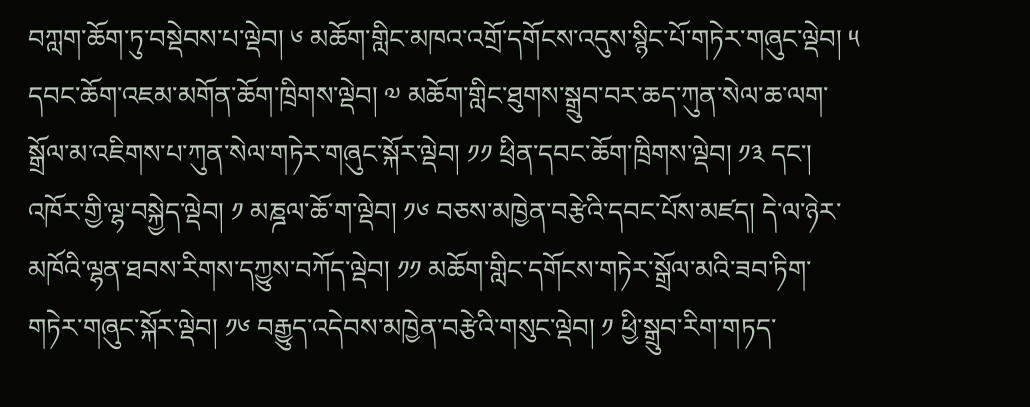བཀླག་ཆོག་ཏུ་བསྡེབས་པ་ལྡེབ། ༦ མཆོག་གླིང་མཁའ་འགྲོ་དགོངས་འདུས་སྙིང་པོ་གཏེར་གཞུང་ལྡེབ། ༥ དབང་ཆོག་འཇམ་མགོན་ཆོག་ཁྲིགས་ལྡེབ། ༧ མཆོག་གླིང་ཐུགས་སྒྲུབ་བར་ཆད་ཀུན་སེལ་ཆ་ལག་སྒྲོལ་མ་འཇིགས་པ་ཀུན་སེལ་གཏེར་གཞུང་སྐོར་ལྡེབ། ༡༡ ཕྲིན་དབང་ཆོག་ཁྲིགས་ལྡེབ། ༡༣ དང་། འཁོར་གྱི་ལྷ་བསྐྱེད་ལྡེབ། ༡ མཎྜལ་ཆོ་ག་ལྡེབ། ༡༦ བཅས་མཁྱེན་བརྩེའི་དབང་པོས་མཛད། དེ་ལ་ཉེར་མཁོའི་ལྷན་ཐབས་རིགས་དཀྱུས་བཀོད་ལྡེབ། ༡༡ མཆོག་གླིང་དགོངས་གཏེར་སྒྲོལ་མའི་ཟབ་ཏིག་གཏེར་གཞུང་སྐོར་ལྡེབ། ༡༦ བརྒྱུད་འདེབས་མཁྱེན་བརྩེའི་གསུང་ལྡེབ། ༡ ཕྱི་སྒྲུབ་རིག་གཏད་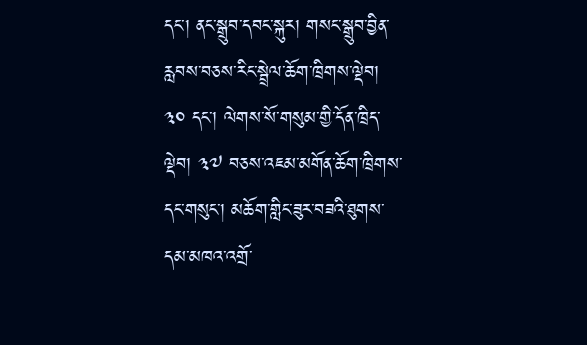དང་། ནང་སྒྲུབ་དབང་སྐུར། གསང་སྒྲུབ་བྱིན་རླབས་བཅས་རིང་སྦྲེལ་ཆོག་ཁྲིགས་ལྡེབ། ༣༠ དང་། ལེགས་སོ་གསུམ་གྱི་དོན་ཁྲིད་ལྡེབ། ༣༧ བཅས་འཇམ་མགོན་ཆོག་ཁྲིགས་དང་གསུང་། མཆོག་གླིང་ཟུར་བཟའི་ཐུགས་དམ་མཁའ་འགྲོ་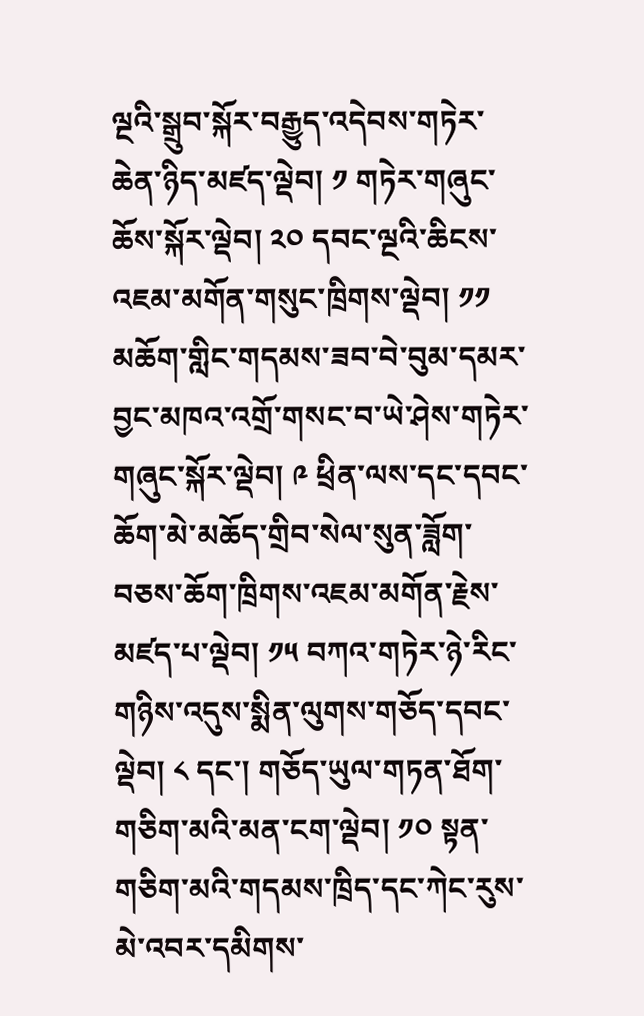ལྔའི་སྒྲུབ་སྐོར་བརྒྱུད་འདེབས་གཏེར་ཆེན་ཉིད་མཛད་ལྡེབ། ༡ གཏེར་གཞུང་ཆོས་སྐོར་ལྡེབ། ༢༠ དབང་ལྔའི་ཆིངས་འཇམ་མགོན་གསུང་ཁྲིགས་ལྡེབ། ༡༡ མཆོག་གླིང་གདམས་ཟབ་བེ་བུམ་དམར་བྱང་མཁའ་འགྲོ་གསང་བ་ཡེ་ཤེས་གཏེར་གཞུང་སྐོར་ལྡེབ། ༩ ཕྲིན་ལས་དང་དབང་ཆོག་མེ་མཆོད་གྲིབ་སེལ་སུན་ཟློག་བཅས་ཆོག་ཁྲིགས་འཇམ་མགོན་རྗེས་མཛད་པ་ལྡེབ། ༡༥ བཀའ་གཏེར་ཉེ་རིང་གཉིས་འདུས་སྨིན་ལུགས་གཅོད་དབང་ལྡེབ། ༨ དང་། གཅོད་ཡུལ་གཏན་ཐོག་གཅིག་མའི་མན་ངག་ལྡེབ། ༡༠ སྟན་གཅིག་མའི་གདམས་ཁྲིད་དང་ཀེང་རུས་མེ་འབར་དམིགས་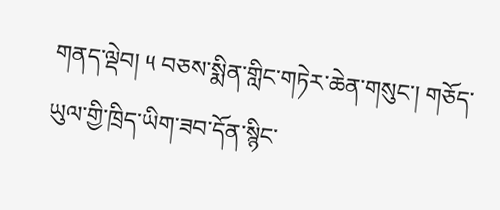གནད་ལྡེབ། ༥ བཅས་སྨིན་གླིང་གཏེར་ཆེན་གསུང་། གཅོད་ཡུལ་གྱི་ཁྲིད་ཡིག་ཟབ་དོན་སྙིང་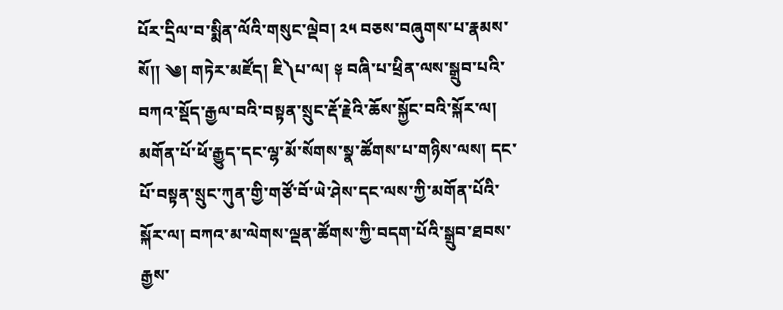པོར་དྲིལ་བ་སྨིན་ལོའི་གསུང་ལྡེབ། ༢༥ བཅས་བཞུགས་པ་རྣམས་སོ།། ༄། གཏེར་མཛོད། ཇི༽པ་ལ། ༈ བཞི་པ་ཕྲིན་ལས་སྒྲུབ་པའི་བཀའ་སྡོད་རྒྱལ་བའི་བསྟན་སྲུང་རྡོ་རྗེའི་ཆོས་སྐྱོང་བའི་སྐོར་ལ། མགོན་པོ་ཕོ་རྒྱུད་དང་ལྷ་མོ་སོགས་སྣ་ཚོགས་པ་གཉིས་ལས། དང་པོ་བསྟན་སྲུང་ཀུན་གྱི་གཙོ་བོ་ཡེ་ཤེས་དང་ལས་ཀྱི་མགོན་པོའི་སྐོར་ལ། བཀའ་མ་ལེགས་ལྡན་ཚོགས་ཀྱི་བདག་པོའི་སྒྲུབ་ཐབས་རྒྱས་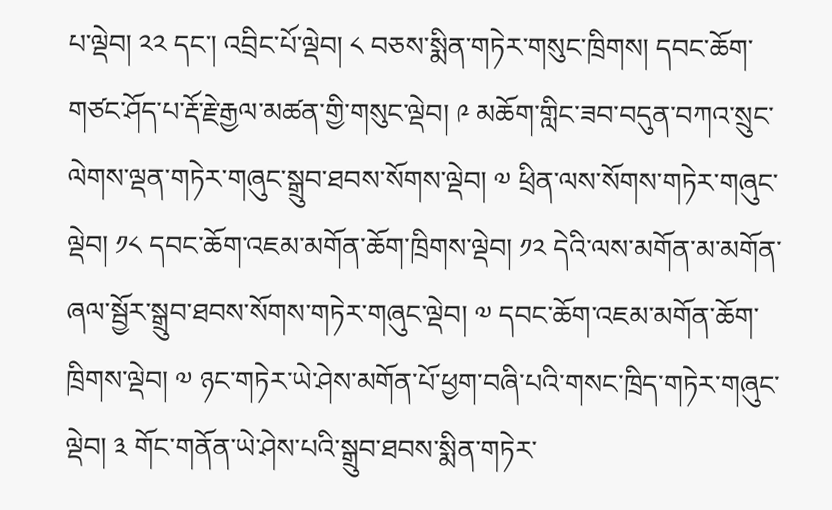པ་ལྡེབ། ༢༢ དང་། འབྲིང་པོ་ལྡེབ། ༨ བཅས་སྨིན་གཏེར་གསུང་ཁྲིགས། དབང་ཆོག་གཙང་ཤོད་པ་རྡོ་རྗེ་རྒྱལ་མཚན་གྱི་གསུང་ལྡེབ། ༩ མཆོག་གླིང་ཟབ་བདུན་བཀའ་སྲུང་ལེགས་ལྡན་གཏེར་གཞུང་སྒྲུབ་ཐབས་སོགས་ལྡེབ། ༧ ཕྲིན་ལས་སོགས་གཏེར་གཞུང་ལྡེབ། ༡༨ དབང་ཆོག་འཇམ་མགོན་ཆོག་ཁྲིགས་ལྡེབ། ༡༢ དེའི་ལས་མགོན་མ་མགོན་ཞལ་སྦྱོར་སྒྲུབ་ཐབས་སོགས་གཏེར་གཞུང་ལྡེབ། ༧ དབང་ཆོག་འཇམ་མགོན་ཆོག་ཁྲིགས་ལྡེབ། ༧ ཉང་གཏེར་ཡེ་ཤེས་མགོན་པོ་ཕྱག་བཞི་པའི་གསང་ཁྲིད་གཏེར་གཞུང་ལྡེབ། ༣ གོང་གནོན་ཡེ་ཤེས་པའི་སྒྲུབ་ཐབས་སྨིན་གཏེར་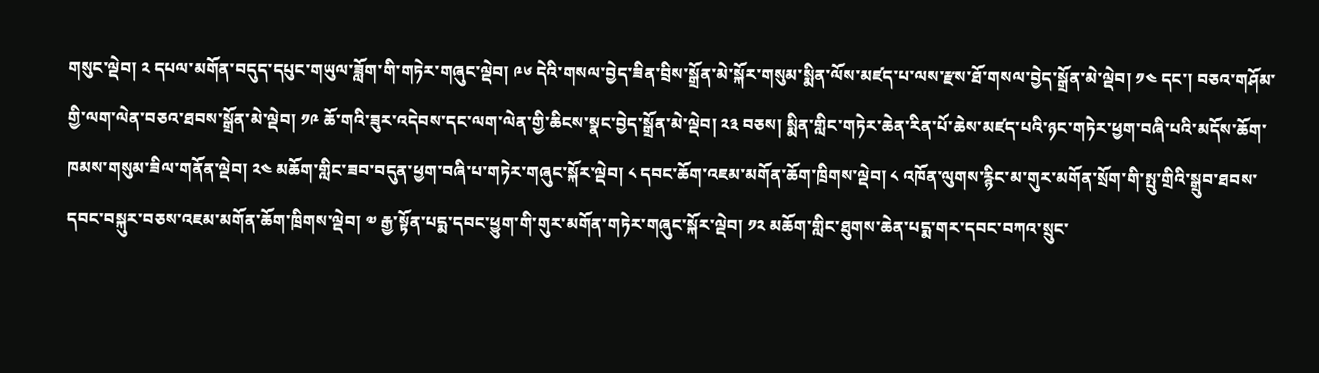གསུང་ལྡེབ། ༢ དཔལ་མགོན་བདུད་དཔུང་གཡུལ་ཟློག་གི་གཏེར་གཞུང་ལྡེབ། ༩༦ དེའི་གསལ་བྱེད་ཟིན་བྲིས་སྒྲོན་མེ་སྐོར་གསུམ་སྨིན་ལོས་མཛད་པ་ལས་རྫས་ཐོ་གསལ་བྱེད་སྒྲོན་མེ་ལྡེབ། ༡༤ དང་། བཅའ་གཤོམ་གྱི་ལག་ལེན་བཅའ་ཐབས་སྒྲོན་མེ་ལྡེབ། ༡༩ ཆོ་གའི་ཟུར་འདེབས་དང་ལག་ལེན་གྱི་ཆིངས་སྣང་བྱེད་སྒྲོན་མེ་ལྡེབ། ༢༣ བཅས། སྨིན་གླིང་གཏེར་ཆེན་རིན་པོ་ཆེས་མཛད་པའི་ཉང་གཏེར་ཕྱག་བཞི་པའི་མདོས་ཆོག་ཁམས་གསུམ་ཟིལ་གནོན་ལྡེབ། ༢༤ མཆོག་གླིང་ཟབ་བདུན་ཕྱག་བཞི་པ་གཏེར་གཞུང་སྐོར་ལྡེབ། ༨ དབང་ཆོག་འཇམ་མགོན་ཆོག་ཁྲིགས་ལྡེབ། ༨ འཁོན་ལུགས་རྙིང་མ་གུར་མགོན་སྲོག་གི་སྤུ་གྲིའི་སྒྲུབ་ཐབས་དབང་བསྐུར་བཅས་འཇམ་མགོན་ཆོག་ཁྲིགས་ལྡེབ། ༧ རྒྱ་སྟོན་པདྨ་དབང་ཕྱུག་གི་གུར་མགོན་གཏེར་གཞུང་སྐོར་ལྡེབ། ༡༢ མཆོག་གླིང་ཐུགས་ཆེན་པདྨ་གར་དབང་བཀའ་སྲུང་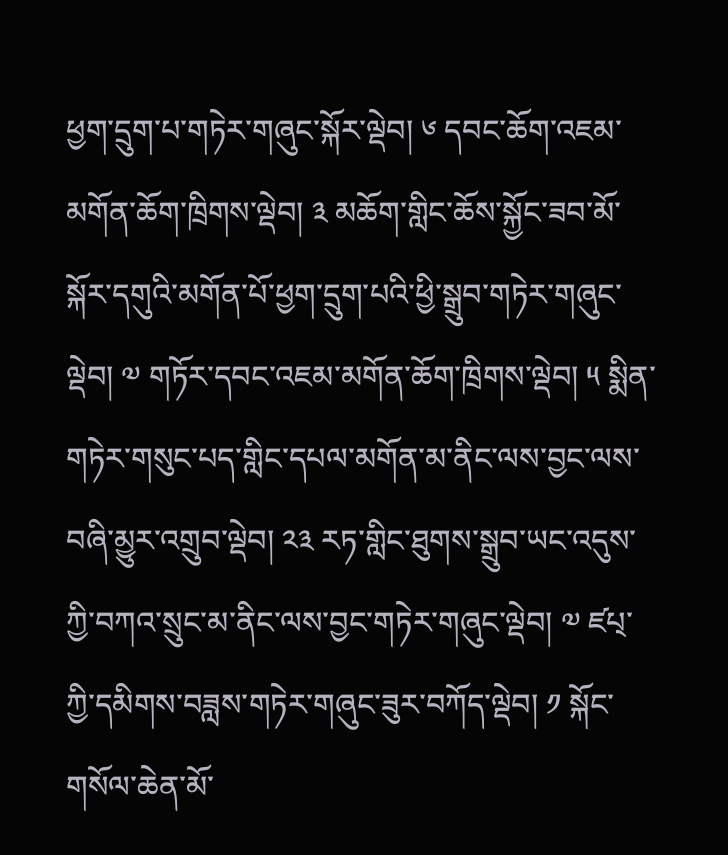ཕྱག་དྲུག་པ་གཏེར་གཞུང་སྐོར་ལྡེབ། ༦ དབང་ཆོག་འཇམ་མགོན་ཆོག་ཁྲིགས་ལྡེབ། ༣ མཆོག་གླིང་ཆོས་སྐྱོང་ཟབ་མོ་སྐོར་དགུའི་མགོན་པོ་ཕྱག་དྲུག་པའི་ཕྱི་སྒྲུབ་གཏེར་གཞུང་ལྡེབ། ༧ གཏོར་དབང་འཇམ་མགོན་ཆོག་ཁྲིགས་ལྡེབ། ༥ སྨིན་གཏེར་གསུང་པད་གླིང་དཔལ་མགོན་མ་ནིང་ལས་བྱང་ལས་བཞི་མྱུར་འགྲུབ་ལྡེབ། ༢༣ རཏ་གླིང་ཐུགས་སྒྲུབ་ཡང་འདུས་ཀྱི་བཀའ་སྲུང་མ་ནིང་ལས་བྱང་གཏེར་གཞུང་ལྡེབ། ༧ ཛཔ྄་ཀྱི་དམིགས་བཟླས་གཏེར་གཞུང་ཟུར་བཀོད་ལྡེབ། ༡ སྐོང་གསོལ་ཆེན་མོ་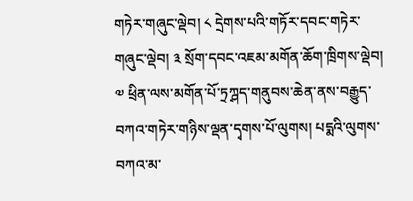གཏེར་གཞུང་ལྡེབ། ༨ དྲེགས་པའི་གཏོར་དབང་གཏེར་གཞུང་ལྡེབ། ༣ སྲོག་དབང་འཇམ་མགོན་ཆོག་ཁྲིགས་ལྡེབ། ༧ ཕྲིན་ལས་མགོན་པོ་ཏྲཀྴད་གནུབས་ཆེན་ནས་བརྒྱུད་བཀའ་གཏེར་གཉིས་ལྡན་དྭགས་པོ་ལུགས། པདྨའི་ལུགས་བཀའ་མ་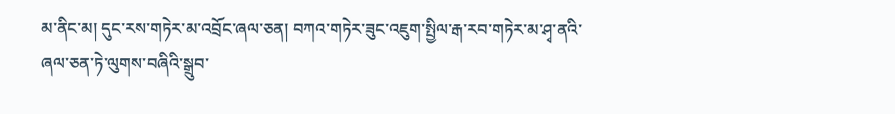མ་ནིང་མ། དུང་རས་གཏེར་མ་འབྲོང་ཞལ་ཅན། བཀའ་གཏེར་ཟུང་འཇུག་སྤྱིལ་རྒ་རབ་གཏེར་མ་ཤྭ་ནའི་ཞལ་ཅན་ཏེ་ལུགས་བཞིའི་སྒྲུབ་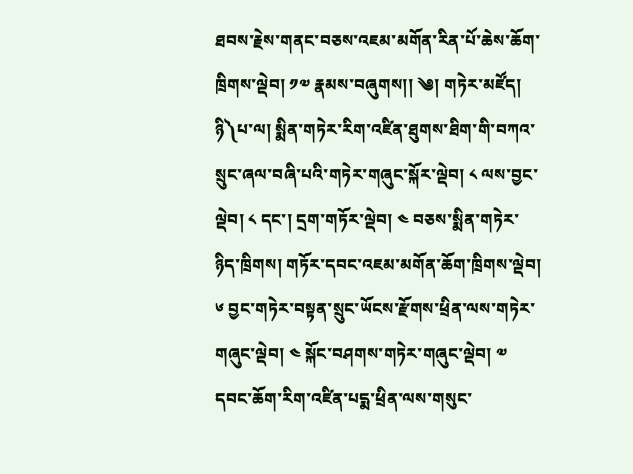ཐབས་རྗེས་གནང་བཅས་འཇམ་མགོན་རིན་པོ་ཆེས་ཆོག་ཁྲིགས་ལྡེབ། ༡༧ རྣམས་བཞུགས།། ༄། གཏེར་མཛོད། ཉི༽པ་ལ། སྨིན་གཏེར་རིག་འཛིན་ཐུགས་ཐིག་གི་བཀའ་སྲུང་ཞལ་བཞི་པའི་གཏེར་གཞུང་སྐོར་ལྡེབ། ༨ ལས་བྱང་ལྡེབ། ༨ དང་། དྲག་གཏོར་ལྡེབ། ༤ བཅས་སྨིན་གཏེར་ཉིད་ཁྲིགས། གཏོར་དབང་འཇམ་མགོན་ཆོག་ཁྲིགས་ལྡེབ། ༦ བྱང་གཏེར་བསྟན་སྲུང་ཡོངས་རྫོགས་ཕྲིན་ལས་གཏེར་གཞུང་ལྡེབ། ༤ སྐོང་བཤགས་གཏེར་གཞུང་ལྡེབ། ༧ དབང་ཆོག་རིག་འཛིན་པདྨ་ཕྲིན་ལས་གསུང་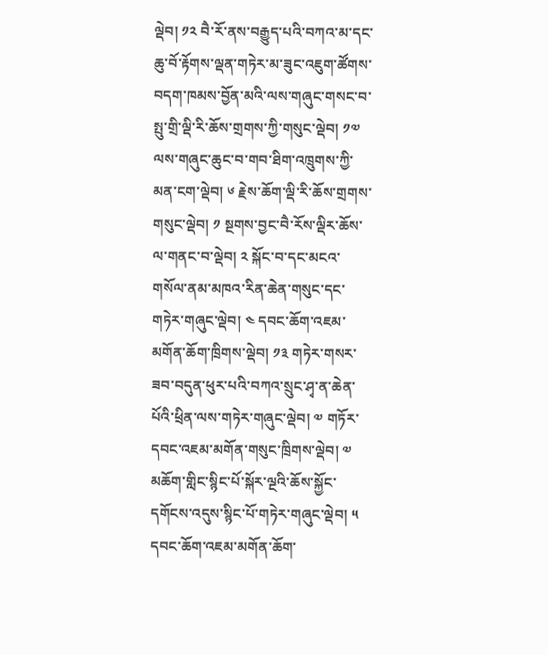ལྡེབ། ༡༢ བཻ་རོ་ནས་བརྒྱུད་པའི་བཀའ་མ་དང་ཆུ་བོ་རྟོགས་ལྡན་གཏེར་མ་ཟུང་འཇུག་ཚོགས་བདག་ཁམས་བྱོན་མའི་ལས་གཞུང་གསང་བ་སྤུ་གྲི་ལྡི་རི་ཆོས་གྲགས་ཀྱི་གསུང་ལྡེབ། ༡༧ ལས་གཞུང་ཆུང་བ་གབ་ཐིག་འཁྲུགས་ཀྱི་མན་ངག་ལྡེབ། ༦ རྗེས་ཆོག་ལྡི་རི་ཆོས་གྲགས་གསུང་ལྡེབ། ༡ སྔགས་བྱང་བཻ་རོས་ལྡིར་ཆོས་ལ་གནང་བ་ལྡེབ། ༢ སྐོང་བ་དང་མངའ་གསོལ་ནམ་མཁའ་རིན་ཆེན་གསུང་དང་གཏེར་གཞུང་ལྡེབ། ༤ དབང་ཆོག་འཇམ་མགོན་ཆོག་ཁྲིགས་ལྡེབ། ༡༣ གཏེར་གསར་ཟབ་བདུན་ཕུར་པའི་བཀའ་སྲུང་ཤྭ་ན་ཆེན་པོའི་ཕྲིན་ལས་གཏེར་གཞུང་ལྡེབ། ༧ གཏོར་དབང་འཇམ་མགོན་གསུང་ཁྲིགས་ལྡེབ། ༧ མཆོག་གླིང་སྙིང་པོ་སྐོར་ལྔའི་ཆོས་སྐྱོང་དགོངས་འདུས་སྙིང་པོ་གཏེར་གཞུང་ལྡེབ། ༥ དབང་ཆོག་འཇམ་མགོན་ཆོག་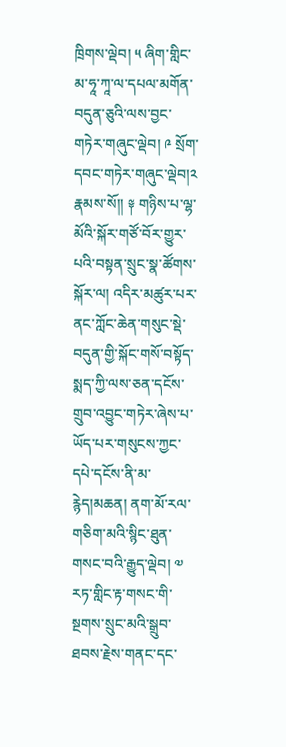ཁྲིགས་ལྡེབ། ༥ ཞིག་གླིང་མ་ཧཱ་ཀཱ་ལ་དཔལ་མགོན་བདུན་ཅུའི་ལས་བྱང་གཏེར་གཞུང་ལྡེབ། ༩ སྲོག་དབང་གཏེར་གཞུང་ལྡེབ།༢ རྣམས་སོ།། ༈ གཉིས་པ་ལྷ་མོའི་སྐོར་གཙོ་བོར་གྱུར་པའི་བསྟན་སྲུང་སྣ་ཚོགས་སྐོར་ལ། འདིར་མཚུར་པར་ནང་ཀློང་ཆེན་གསུང་སྡེ་བདུན་གྱི་སྐོང་གསོ་བསྟོད་སྨད་ཀྱི་ལས་ཅན་དངོས་གྲུབ་འབྱུང་གཏེར་ཞེས་པ་ཡོད་པར་གསུངས་ཀྱང་དཔེ་དངོས་ནི་མ་རྙེད།མཆན། ནག་མོ་རལ་གཅིག་མའི་སྙིང་ཐུན་གསང་བའི་རྒྱུད་ལྡེབ། ༧ རཏ་གླིང་རྟ་གསང་གི་སྔགས་སྲུང་མའི་སྒྲུབ་ཐབས་རྗེས་གནང་དང་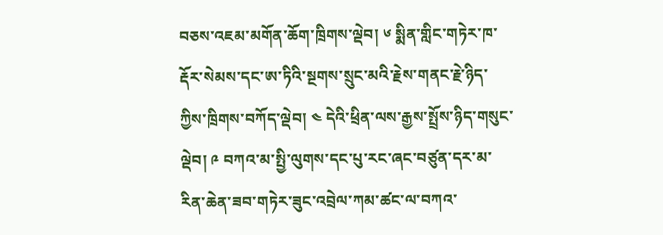བཅས་འཇམ་མགོན་ཆོག་ཁྲིགས་ལྡེབ། ༦ སྨིན་གླིང་གཏེར་ཁ་རྡོར་སེམས་དང་ཨ་ཏིའི་སྔགས་སྲུང་མའི་རྗེས་གནང་རྗེ་ཉིད་ཀྱིས་ཁྲིགས་བཀོད་ལྡེབ། ༤ དེའི་ཕྲིན་ལས་རྒྱས་སྤྲོས་ཉིད་གསུང་ལྡེབ། ༩ བཀའ་མ་སྤྱི་ལུགས་དང་པུ་རང་ཞང་བཙུན་དར་མ་རིན་ཆེན་ཟབ་གཏེར་ཟུང་འབྲེལ་ཀམ་ཚང་ལ་བཀའ་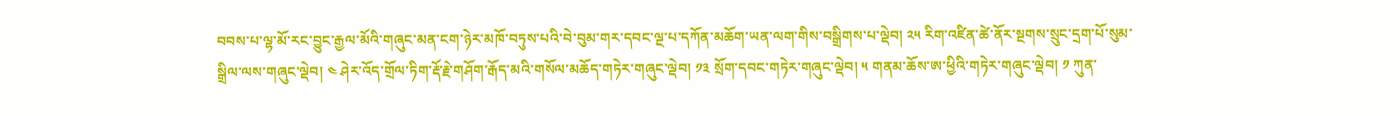བབས་པ་ལྷ་མོ་རང་བྱུང་རྒྱལ་མོའི་གཞུང་མན་ངག་ཉེར་མཁོ་བཏུས་པའི་བེ་བུམ་གར་དབང་ལྔ་པ་དཀོན་མཆོག་ཡན་ལག་གིས་བསྒྲིགས་པ་ལྡེབ། ༢༥ རིག་འཛིན་ཚེ་ནོར་སྔགས་སྲུང་དྲག་པོ་སུམ་སྒྲིལ་ལས་གཞུང་ལྡེབ། ༤ ཤེར་འོད་གྲོལ་ཏིག་རྡོ་རྗེ་གཤོག་རྒོད་མའི་གསོལ་མཆོད་གཏེར་གཞུང་ལྡེབ། ༡༣ སྲོག་དབང་གཏེར་གཞུང་ལྡེབ། ༥ གནམ་ཆོས་ཨ་ཕྱིའི་གཏེར་གཞུང་ལྡེབ། ༡ ཀུན་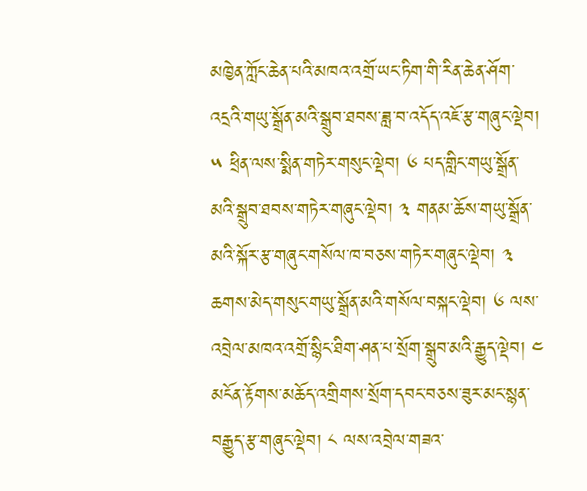མཁྱེན་ཀློང་ཆེན་པའི་མཁའ་འགྲོ་ཡང་ཏིག་གི་རིན་ཆེན་ཤོག་འདྲའི་གཡུ་སྒྲོན་མའི་སྒྲུབ་ཐབས་ཟླ་བ་འདོད་འཇོ་རྩ་གཞུང་ལྡེབ། ༥ ཕྲིན་ལས་སྨིན་གཏེར་གསུང་ལྡེབ། ༦ པད་གླིང་གཡུ་སྒྲོན་མའི་སྒྲུབ་ཐབས་གཏེར་གཞུང་ལྡེབ། ༣ གནམ་ཆོས་གཡུ་སྒྲོན་མའི་སྐོར་རྩ་གཞུང་གསོལ་ཁ་བཅས་གཏེར་གཞུང་ལྡེབ། ༣ ཆགས་མེད་གསུང་གཡུ་སྒྲོན་མའི་གསོལ་བསྐང་ལྡེབ། ༦ ལས་འབྲེལ་མཁའ་འགྲོ་སྙིང་ཐིག་ཤན་པ་སྲོག་སྒྲུབ་མའི་རྒྱུད་ལྡེབ། ༤ མངོན་རྟོགས་མཆོད་འགྲིགས་སྲོག་དབང་བཅས་ཟུར་མང་སྙན་བརྒྱུད་རྩ་གཞུང་ལྡེབ། ༨ ལས་འབྲེལ་གཟའ་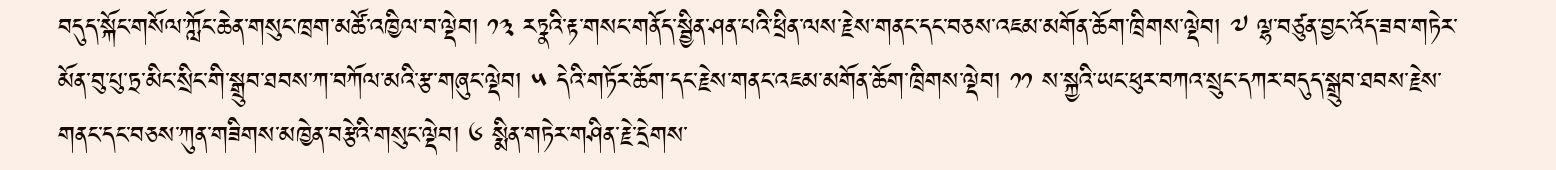བདུད་སྐོང་གསོལ་ཀློང་ཆེན་གསུང་ཁྲག་མཚོ་འཁྱིལ་བ་ལྡེབ། ༡༣ རཏྣའི་རྟ་གསང་གནོད་སྦྱིན་ཤན་པའི་ཕྲིན་ལས་རྗེས་གནང་དང་བཅས་འཇམ་མགོན་ཆོག་ཁྲིགས་ལྡེབ། ༧ ལྷ་བཙུན་བྱང་འོད་ཟབ་གཏེར་མོན་བུ་པུ་ཏྲ་མིང་སྲིང་གི་སྒྲུབ་ཐབས་ཀ་བཀོལ་མའི་རྩ་གཞུང་ལྡེབ། ༥ དེའི་གཏོར་ཆོག་དང་རྗེས་གནང་འཇམ་མགོན་ཆོག་ཁྲིགས་ལྡེབ། ༡༡ ས་སྐྱའི་ཡང་ཕུར་བཀའ་སྲུང་དཀར་བདུད་སྒྲུབ་ཐབས་རྗེས་གནང་དང་བཅས་ཀུན་གཟིགས་མཁྱེན་བརྩེའི་གསུང་ལྡེབ། ༦ སྨིན་གཏེར་གཤིན་རྗེ་དྲེགས་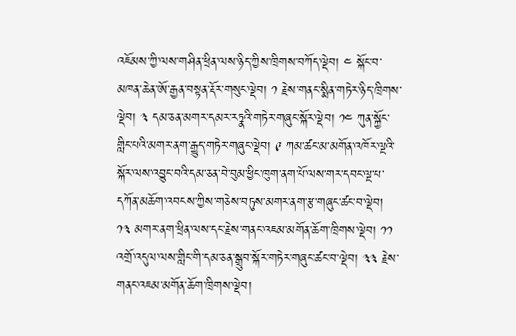འཇོམས་ཀྱི་ལས་གཤིན་ཕྲིན་ལས་ཉིད་ཀྱིས་ཁྲིགས་བཀོད་ལྡེབ། ༤ སྐོང་བ་མཁན་ཆེན་ཨོ་རྒྱན་བསྟན་རྡོར་གསུང་ལྡེབ། ༡ རྗེས་གནང་སྨིན་གཏེར་ཉིད་ཁྲིགས་ལྡེབ། ༣ དམ་ཅན་མགར་དམར་རཏྣའི་གཏེར་གཞུང་སྐོར་ལྡེབ། ༡༤ ཀུན་སྐྱོང་གླིང་པའི་མགར་ནག་རྒྱུད་གཏེར་གཞུང་ལྡེབ། ༩ ཀམ་ཚང་མ་མགོན་འཁོར་ལྔའི་སྐོར་ལས་འབྱུང་བའི་དམ་ཅན་བེ་བུམ་ཕྱིང་ཁུག་ནག་པོ་ལས་གར་དབང་ལྔ་པ་དཀོན་མཆོག་འབངས་ཀྱིས་གཅེས་བཏུས་མགར་ནག་རྩ་གཞུང་ཚང་བ་ལྡེབ། ༡༣ མགར་ནག་ཕྲིན་ལས་དང་རྗེས་གནང་འཇམ་མགོན་ཆོག་ཁྲིགས་ལྡེབ། ༡༡ འགྲོ་འདུལ་ལས་གླིང་གི་དམ་ཅན་སྒྲུབ་སྐོར་གཏེར་གཞུང་ཚང་བ་ལྡེབ། ༣༣ རྗེས་གནང་འཇམ་མགོན་ཆོག་ཁྲིགས་ལྡེབ།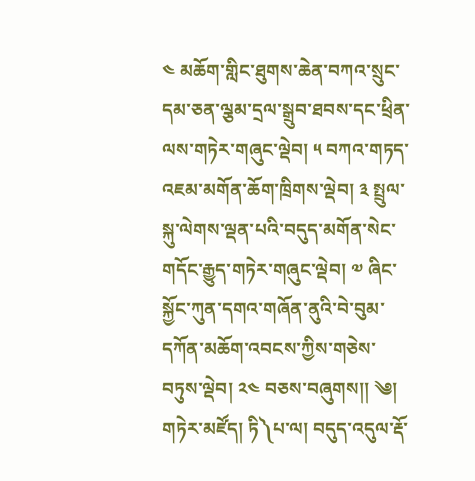༤ མཆོག་གླིང་ཐུགས་ཆེན་བཀའ་སྲུང་དམ་ཅན་ལྕམ་དྲལ་སྒྲུབ་ཐབས་དང་ཕྲིན་ལས་གཏེར་གཞུང་ལྡེབ། ༥ བཀའ་གཏད་འཇམ་མགོན་ཆོག་ཁྲིགས་ལྡེབ། ༣ སྤྲུལ་སྐུ་ལེགས་ལྡན་པའི་བདུད་མགོན་སེང་གདོང་རྒྱུད་གཏེར་གཞུང་ལྡེབ། ༧ ཞིང་སྐྱོང་ཀུན་དགའ་གཞོན་ནུའི་བེ་བུམ་དཀོན་མཆོག་འབངས་ཀྱིས་གཅེས་བཏུས་ལྡེབ། ༢༤ བཅས་བཞུགས།། ༄། གཏེར་མཛོད། ཏི༽པ་ལ། བདུད་འདུལ་རྡོ་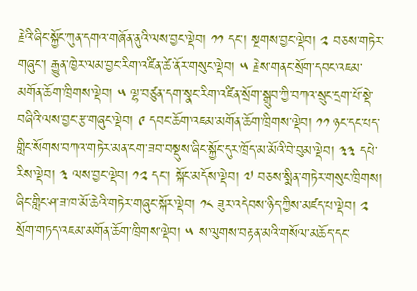རྗེའི་ཞིང་སྐྱོང་ཀུན་དགའ་གཞོན་ནུའི་ལས་བྱང་ལྡེབ། ༡༡ དང་། སྔགས་བྱང་ལྡེབ། ༢ བཅས་གཏེར་གཞུང་། རྒྱུན་ཁྱེར་ལམ་བྱང་རིག་འཛིན་ཚེ་ནོར་གསུང་ལྡེབ། ༥ རྗེས་གནང་སྲོག་དབང་འཇམ་མགོན་ཆོག་ཁྲིགས་ལྡེབ། ༥ ལྷ་བཙུན་དག་སྣང་རིག་འཛིན་སྲོག་སྒྲུབ་ཀྱི་བཀའ་སྲུང་དྲག་པོ་སྡེ་བཞིའི་ལས་བྱང་རྩ་གཞུང་ལྡེབ། ༩ དབང་ཆོག་འཇམ་མགོན་ཆོག་ཁྲིགས་ལྡེབ། ༡༡ ཉང་དང་པད་གླིང་སོགས་བཀའ་གཏེར་མན་ངག་ཟབ་བསྡུས་ཞིང་སྐྱོང་དུར་ཁྲོད་མ་མོའི་བེ་བུམ་ལྡེབ། ༣༣ དཔེ་རིས་ལྡེབ། ༣ ལས་བྱང་ལྡེབ། ༡༢ དང་། སྐོང་མདོས་ལྡེབ། ༧ བཅས་སྨིན་གཏེར་གསུང་ཁྲིགས། ཞིང་གླིང་ཤ་ཟ་ཁ་མོ་ཆེའི་གཏེར་གཞུང་སྐོར་ལྡེབ། ༡༨ ཟུར་འདེབས་ཉིད་ཀྱིས་མཛད་པ་ལྡེབ། ༢ སྲོག་གཏད་འཇམ་མགོན་ཆོག་ཁྲིགས་ལྡེབ། ༥ ས་ལུགས་བརྟན་མའི་གསོལ་མཆོད་དང་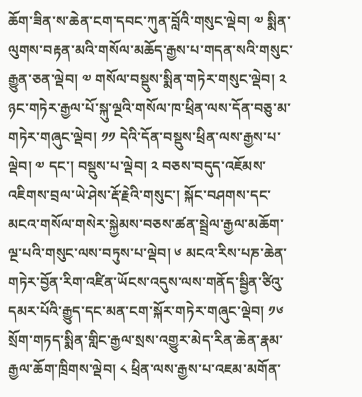ཆོག་ཟིན་ས་ཆེན་ངག་དབང་ཀུན་བློའི་གསུང་ལྡེབ། ༧ སྨིན་ལུགས་བརྟན་མའི་གསོལ་མཆོད་རྒྱས་པ་གདན་སའི་གསུང་རྒྱུན་ཅན་ལྡེབ། ༧ གསོལ་བསྡུས་སྨིན་གཏེར་གསུང་ལྡེབ། ༢ ཉང་གཏེར་རྒྱལ་པོ་སྐུ་ལྔའི་གསོལ་ཁ་ཕྲིན་ལས་དོན་བཅུ་མ་གཏེར་གཞུང་ལྡེབ། ༡༡ དེའི་དོན་བསྡུས་ཕྲིན་ལས་རྒྱས་པ་ལྡེབ། ༧ དང་། བསྡུས་པ་ལྡེབ། ༢ བཅས་བདུད་འཇོམས་འཇིགས་བྲལ་ཡེ་ཤེས་རྡོ་རྗེའི་གསུང་། སྐོང་བཤགས་དང་མངའ་གསོལ་གསེར་སྐྱེམས་བཅས་ཚན་སྦྲེལ་རྒྱལ་མཆོག་ལྔ་པའི་གསུང་ལས་བཏུས་པ་ལྡེབ། ༦ མངའ་རིས་པཎ་ཆེན་གཏེར་བྱོན་རིག་འཛིན་ཡོངས་འདུས་ལས་གནོད་སྦྱིན་ཙིའུ་དམར་པོའི་རྒྱུད་དང་མན་ངག་སྐོར་གཏེར་གཞུང་ལྡེབ། ༡༦ སྲོག་གཏད་སྨིན་གླིང་རྒྱལ་སྲས་འགྱུར་མེད་རིན་ཆེན་རྣམ་རྒྱལ་ཆོག་ཁྲིགས་ལྡེབ། ༨ ཕྲིན་ལས་རྒྱས་པ་འཇམ་མགོན་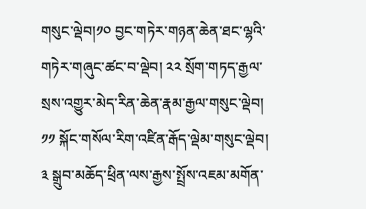གསུང་ལྡེབ།༡༠ བྱང་གཏེར་གཉན་ཆེན་ཐང་ལྷའི་གཏེར་གཞུང་ཚང་བ་ལྡེབ། ༢༢ སྲོག་གཏད་རྒྱལ་སྲས་འགྱུར་མེད་རིན་ཆེན་རྣམ་རྒྱལ་གསུང་ལྡེབ། ༡༡ སྐོང་གསོལ་རིག་འཛིན་རྒོད་ལྡེམ་གསུང་ལྡེབ། ༣ སྒྲུབ་མཆོད་ཕྲིན་ལས་རྒྱས་སྤྲོས་འཇམ་མགོན་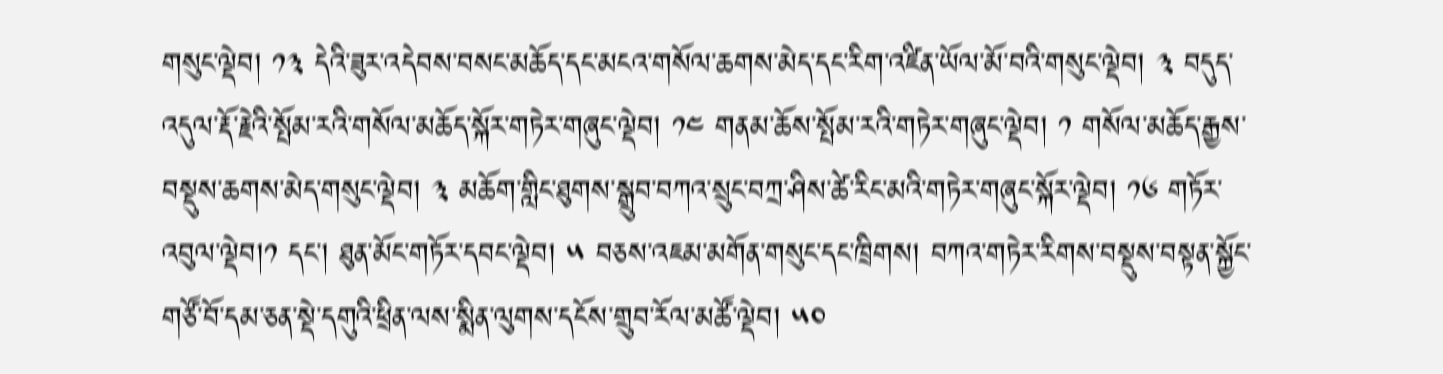གསུང་ལྡེབ། ༡༣ དེའི་ཟུར་འདེབས་བསང་མཆོད་དང་མངའ་གསོལ་ཆགས་མེད་དང་རིག་འཛིན་ཡོལ་མོ་བའི་གསུང་ལྡེབ། ༣ བདུད་འདུལ་རྡོ་རྗེའི་སྤོམ་རའི་གསོལ་མཆོད་སྐོར་གཏེར་གཞུང་ལྡེབ། ༡༤ གནམ་ཆོས་སྤོམ་རའི་གཏེར་གཞུང་ལྡེབ། ༡ གསོལ་མཆོད་རྒྱས་བསྡུས་ཆགས་མེད་གསུང་ལྡེབ། ༣ མཆོག་གླིང་ཐུགས་སྒྲུབ་བཀའ་སྲུང་བཀྲ་ཤིས་ཚེ་རིང་མའི་གཏེར་གཞུང་སྐོར་ལྡེབ། ༡༦ གཏོར་འབུལ་ལྡེབ།༡ དང་། ཐུན་མོང་གཏོར་དབང་ལྡེབ། ༥ བཅས་འཇམ་མགོན་གསུང་དང་ཁྲིགས། བཀའ་གཏེར་རིགས་བསྡུས་བསྟན་སྐྱོང་གཙོ་བོ་དམ་ཅན་སྡེ་དགུའི་ཕྲིན་ལས་སྨིན་ལུགས་དངོས་གྲུབ་རོལ་མཚོ་ལྡེབ། ༥༠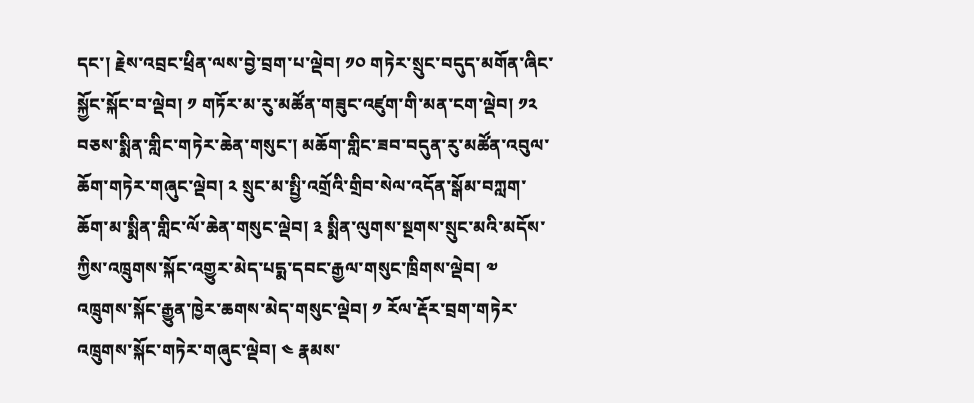དང་། རྗེས་འབྲང་ཕྲིན་ལས་བྱེ་བྲག་པ་ལྡེབ། ༡༠ གཏེར་སྲུང་བདུད་མགོན་ཞིང་སྐྱོང་སྐོང་བ་ལྡེབ། ༡ གཏོར་མ་རུ་མཚོན་གཟུང་འཛུག་གི་མན་ངག་ལྡེབ། ༡༢ བཅས་སྨིན་གླིང་གཏེར་ཆེན་གསུང་། མཆོག་གླིང་ཟབ་བདུན་རུ་མཚོན་འབུལ་ཆོག་གཏེར་གཞུང་ལྡེབ། ༢ སྲུང་མ་སྤྱི་འགྲོའི་གྲིབ་སེལ་འདོན་སྒོམ་བཀླག་ཆོག་མ་སྨིན་གླིང་ལོ་ཆེན་གསུང་ལྡེབ། ༣ སྨིན་ལུགས་སྔགས་སྲུང་མའི་མདོས་ཀྱིས་འཁྲུགས་སྐོང་འགྱུར་མེད་པདྨ་དབང་རྒྱལ་གསུང་ཁྲིགས་ལྡེབ། ༧ འཁྲུགས་སྐོང་རྒྱུན་ཁྱེར་ཆགས་མེད་གསུང་ལྡེབ། ༡ རོལ་རྡོར་བྲག་གཏེར་འཁྲུགས་སྐོང་གཏེར་གཞུང་ལྡེབ། ༤ རྣམས་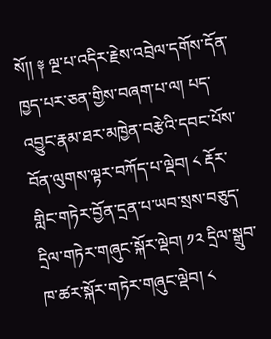སོ།། ༈ ལྔ་པ་འདིར་རྗེས་འབྲེལ་དགོས་དོན་ཁྱད་པར་ཅན་གྱིས་བཞག་པ་ལ། པད་འབྱུང་རྣམ་ཐར་མཁྱེན་བརྩེའི་དབང་པོས་བོན་ལུགས་ལྟར་བཀོད་པ་ལྡེབ། ༨ རྡོར་གླིང་གཏེར་བྱོན་དྲན་པ་ཡབ་སྲས་བཅུད་དྲིལ་གཏེར་གཞུང་སྐོར་ལྡེབ། ༡༢ དྲིལ་སྒྲུབ་ཁ་ཚར་སྐོར་གཏེར་གཞུང་ལྡེབ། ༨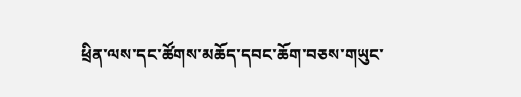ཕྲིན་ལས་དང་ཚོགས་མཆོད་དབང་ཆོག་བཅས་གཡུང་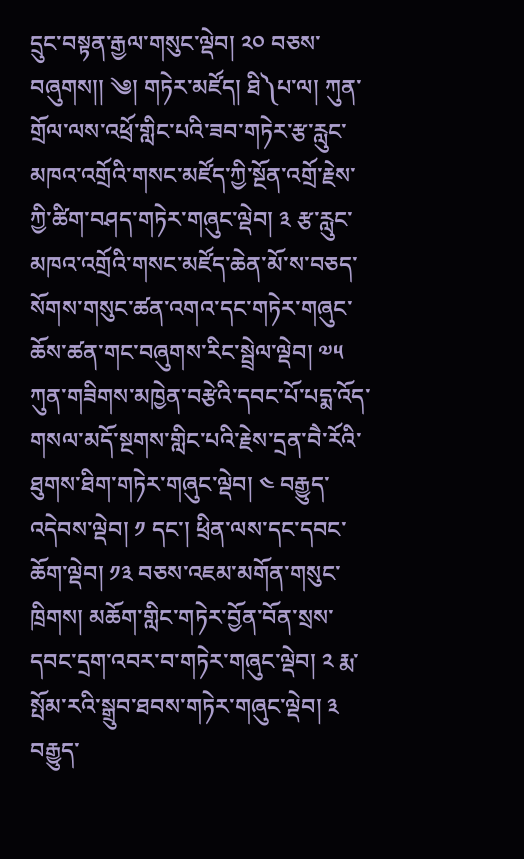དྲུང་བསྟན་རྒྱལ་གསུང་ལྡེབ། ༢༠ བཅས་བཞུགས།། ༄། གཏེར་མཛོད། ཐི༽པ་ལ། ཀུན་གྲོལ་ལས་འཕྲོ་གླིང་པའི་ཟབ་གཏེར་རྩ་རླུང་མཁའ་འགྲོའི་གསང་མཛོད་ཀྱི་སྔོན་འགྲོ་རྗེས་ཀྱི་ཚིག་བཤད་གཏེར་གཞུང་ལྡེབ། ༣ རྩ་རླུང་མཁའ་འགྲོའི་གསང་མཛོད་ཆེན་མོ་ས་བཅད་སོགས་གསུང་ཚན་འགའ་དང་གཏེར་གཞུང་ཆོས་ཚན་གང་བཞུགས་རིང་སྦྲེལ་ལྡེབ། ༧༥ ཀུན་གཟིགས་མཁྱེན་བརྩེའི་དབང་པོ་པདྨ་འོད་གསལ་མདོ་སྔགས་གླིང་པའི་རྗེས་དྲན་བཻ་རོའི་ཐུགས་ཐིག་གཏེར་གཞུང་ལྡེབ། ༤ བརྒྱུད་འདེབས་ལྡེབ། ༡ དང་། ཕྲིན་ལས་དང་དབང་ཆོག་ལྡེབ། ༡༣ བཅས་འཇམ་མགོན་གསུང་ཁྲིགས། མཆོག་གླིང་གཏེར་བྱོན་བོན་སྲས་དབང་དྲག་འབར་བ་གཏེར་གཞུང་ལྡེབ། ༢ རྨ་སྤོམ་རའི་སྒྲུབ་ཐབས་གཏེར་གཞུང་ལྡེབ། ༣ བརྒྱུད་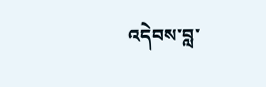འདེབས་བླ་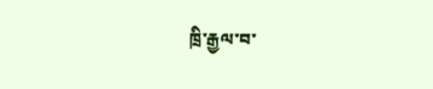ཁྲི་རྒྱལ་བ་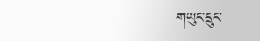གཡུང་དྲུང་